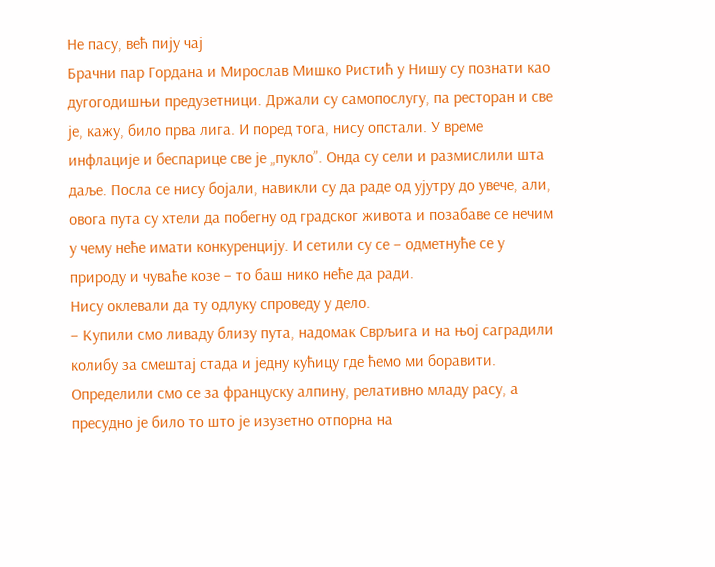Не пасу, већ пију чај
Брачни пар Гордана и Мирослав Мишко Ристић у Нишу су познати као дугогодишњи предузетници. Држали су самопослугу, па ресторан и све је, кажу, било прва лига. И поред тога, нису опстали. У време инфлације и беспарице све је „пукло”. Онда су сели и размислили шта даље. Посла се нису бојали, навикли су да раде од ујутру до увече, али, овога пута су хтели да побегну од градског живота и позабаве се нечим у чему неће имати конкуренцију. И сетили су се – одметнуће се у природу и чуваће козе – то баш нико неће да ради.
Нису оклевали да ту одлуку спроведу у дело.
– Купили смо ливаду близу пута, надомак Сврљига и на њој саградили колибу за смештај стада и једну кућицу где ћемо ми боравити. Определили смо се за француску алпину, релативно младу расу, а пресудно је било то што је изузетно отпорна на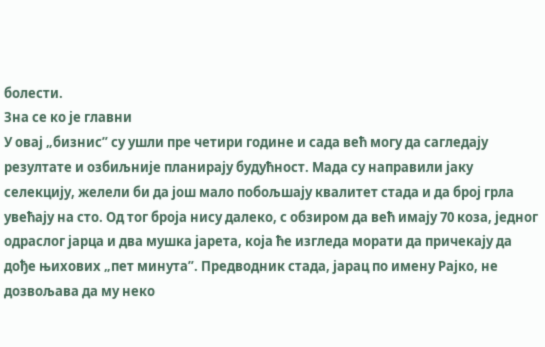болести.
Зна се ко је главни
У овај „бизнис” су ушли пре четири године и сада већ могу да сагледају резултате и озбиљније планирају будућност. Мада су направили јаку селекцију, желели би да још мало побољшају квалитет стада и да број грла увећају на сто. Од тог броја нису далеко, с обзиром да већ имају 70 коза, једног одраслог јарца и два мушка јарета, која ће изгледа морати да причекају да дође њихових „пет минута”. Предводник стада, јарац по имену Рајко, не дозвољава да му неко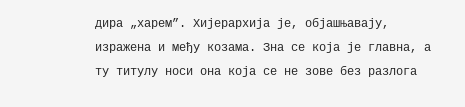дира „харем”. Хијерархија је, објашњавају, изражена и међу козама. Зна се која је главна, а ту титулу носи она која се не зове без разлога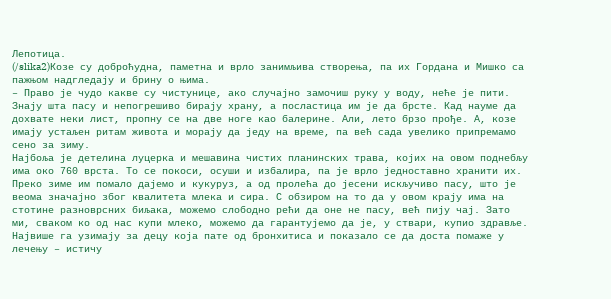Лепотица.
(/slika2)Козе су доброћудна, паметна и врло занимљива створења, па их Гордана и Мишко са пажњом надгледају и брину о њима.
– Право је чудо какве су чистунице, ако случајно замочиш руку у воду, неће је пити. Знају шта пасу и непогрешиво бирају храну, а посластица им је да брсте. Кад науме да дохвате неки лист, пропну се на две ноге као балерине. Али, лето брзо прође. А, козе имају устаљен ритам живота и морају да једу на време, па већ сада увелико припремамо сено за зиму.
Најбоља је детелина луцерка и мешавина чистих планинских трава, којих на овом поднебљу има око 760 врста. То се покоси, осуши и избалира, па је врло једноставно хранити их. Преко зиме им помало дајемо и кукуруз, а од пролећа до јесени искључиво пасу, што је веома значајно због квалитета млека и сира. С обзиром на то да у овом крају има на стотине разноврсних биљака, можемо слободно рећи да оне не пасу, већ пију чај. Зато ми, сваком ко од нас купи млеко, можемо да гарантујемо да је, у ствари, купио здравље. Највише га узимају за децу која пате од бронхитиса и показало се да доста помаже у лечењу – истичу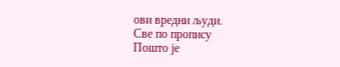ови вредни људи.
Све по пропису
Пошто је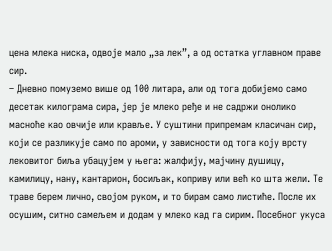цена млека ниска, одвоје мало „за лек”, а од остатка углавном праве сир.
– Дневно помуземо више од 100 литара, али од тога добијемо само десетак килограма сира, јер је млеко ређе и не садржи онолико масноће као овчије или кравље. У суштини припремам класичан сир, који се разликује само по ароми, у зависности од тога коју врсту лековитог биља убацујем у њега: жалфију, мајчину душицу, камилицу, нану, кантарион, босиљак, коприву или већ ко шта жели. Те траве берем лично, својом руком, и то бирам само листиће. После их осушим, ситно самељем и додам у млеко кад га сирим. Посебног укуса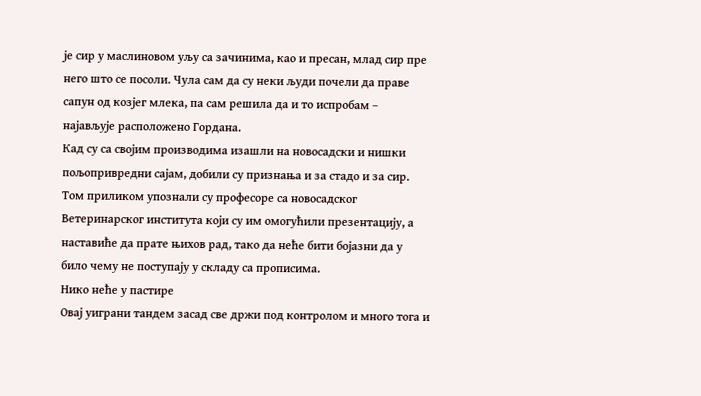је сир у маслиновом уљу са зачинима, као и пресан, млад сир пре него што се посоли. Чула сам да су неки људи почели да праве сапун од козјег млека, па сам решила да и то испробам – најављује расположено Гордана.
Кад су са својим производима изашли на новосадски и нишки пољопривредни сајам, добили су признања и за стадо и за сир. Том приликом упознали су професоре са новосадског Ветеринарског института који су им омогућили презентацију, а наставиће да прате њихов рад, тако да неће бити бојазни да у било чему не поступају у складу са прописима.
Нико неће у пастире
Овај уиграни тандем засад све држи под контролом и много тога и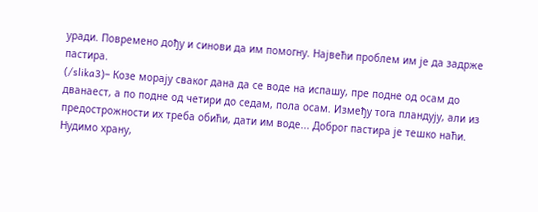уради. Повремено дођу и синови да им помогну. Највећи проблем им је да задрже пастира.
(/slika3)– Козе морају сваког дана да се воде на испашу, пре подне од осам до дванаест, а по подне од четири до седам, пола осам. Између тога пландују, али из предострожности их треба обићи, дати им воде... Доброг пастира је тешко наћи. Нудимо храну,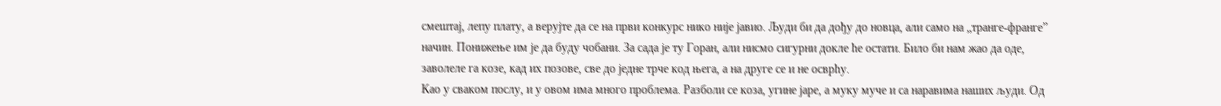смештај, лепу плату, а верујте да се на први конкурс нико није јавио. Људи би да дођу до новца, али само на „транге-франге” начин. Понижење им је да буду чобани. За сада је ту Горан, али нисмо сигурни докле ће остати. Било би нам жао да оде, заволеле га козе, кад их позове, све до једне трче код њега, а на друге се и не осврћу.
Као у сваком послу, и у овом има много проблема. Разболи се коза, угине јаре, а муку муче и са наравима наших људи. Од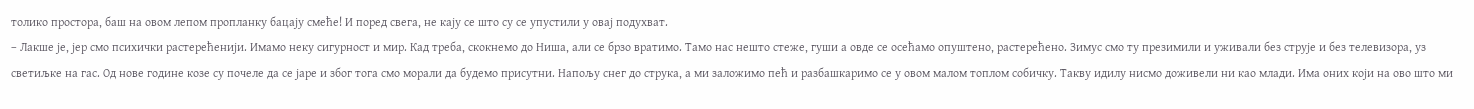толико простора, баш на овом лепом пропланку бацају смеће! И поред свега, не кају се што су се упустили у овај подухват.
– Лакше је, јер смо психички растерећенији. Имамо неку сигурност и мир. Кад треба, скокнемо до Ниша, али се брзо вратимо. Тамо нас нешто стеже, гуши а овде се осећамо опуштено, растерећено. Зимус смо ту презимили и уживали без струје и без телевизора, уз светиљке на гас. Од нове године козе су почеле да се јаре и због тога смо морали да будемо присутни. Напољу снег до струка, а ми заложимо пећ и разбашкаримо се у овом малом топлом собичку. Такву идилу нисмо доживели ни као млади. Има оних који на ово што ми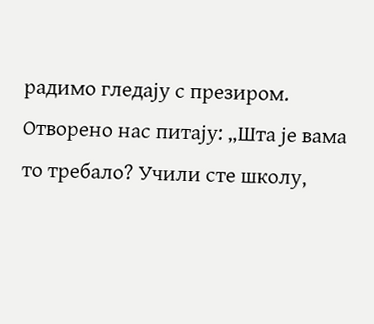радимо гледају с презиром. Отворено нас питају: „Шта је вама то требало? Учили сте школу,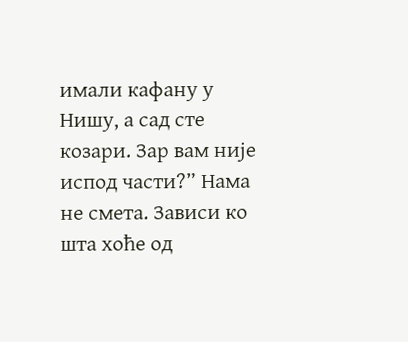имали кафану у Нишу, а сад сте козари. Зар вам није испод части?” Нама не смета. Зависи ко шта хоће од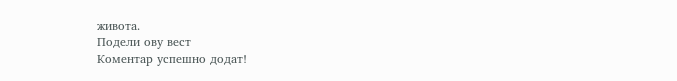живота.
Подели ову вест
Комeнтар успeшно додат!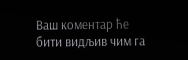Ваш комeнтар ћe бити видљив чим га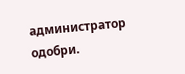администратор одобри.